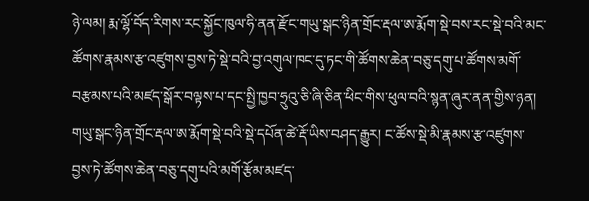ཉེ་ལམ། རྨ་ལྷོ་བོད་རིགས་རང་སྐྱོང་ཁུལ་ཧི་ནན་རྫོང་གཡུ་སྒང་ཉིན་གྲོང་རྡལ་ཨ་རྨོག་སྡེ་བས་རང་སྡེ་བའི་མང་ཚོགས་རྣམས་རྩ་འཛུགས་བྱས་ཏེ་སྡེ་བའི་བྱ་འགུལ་ཁང་དུ་ཏང་གི་ཚོགས་ཆེན་བཅུ་དགུ་པ་ཚོགས་མགོ་བརྩམས་པའི་མཛད་སྒོར་བལྟས་པ་དང་སྤྱི་ཁྱབ་ཧྲུའུ་ཅི་ཞི་ཅིན་ཕིང་གིས་ཕུལ་བའི་སྙན་ཞུར་ནན་གྱིས་ཉན།
གཡུ་སྒང་ཉིན་གྲོང་རྡལ་ཨ་རྨོག་སྡེ་བའི་སྡེ་དཔོན་ཚེ་རྡོ་ཡིས་བཤད་རྒྱུར། ང་ཚོས་སྡེ་མི་རྣམས་རྩ་འཛུགས་བྱས་ཏེ་ཚོགས་ཆེན་བཅུ་དགུ་པའི་མགོ་རྩོམ་མཛད་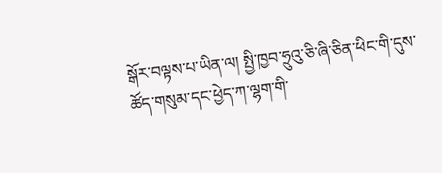སྒོར་བལྟས་པ་ཡིན་ལ། སྤྱི་ཁྱབ་ཧྲུའུ་ཅི་ཞི་ཅིན་ཕིང་གི་དུས་ཚོད་གསུམ་དང་ཕྱེད་ཀ་ལྷག་གི་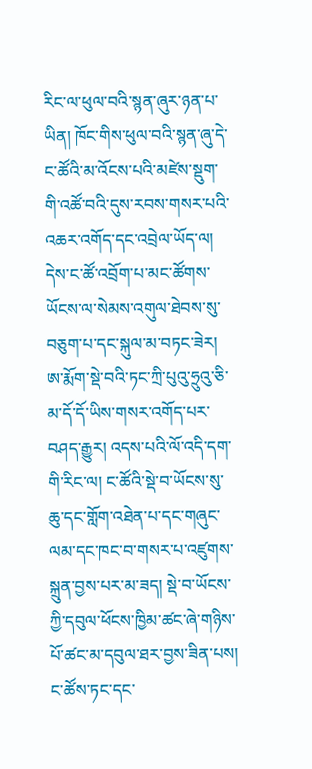རིང་ལ་ཕུལ་བའི་སྙན་ཞུར་ཉན་པ་ཡིན། ཁོང་གིས་ཕུལ་བའི་སྙན་ཞུ་དེ་ང་ཚོའི་མ་འོངས་པའི་མཛེས་སྡུག་གི་འཚོ་བའི་དུས་རབས་གསར་པའི་འཆར་འགོད་དང་འབྲེལ་ཡོད་ལ། དེས་ང་ཚོ་འབྲོག་པ་མང་ཚོགས་ཡོངས་ལ་སེམས་འགུལ་ཐེབས་སུ་བཅུག་པ་དང་སྐུལ་མ་བཏང་ཟེར།
ཨ་རྨོག་སྡེ་བའི་ཏང་ཀྲི་པུའུ་ཧྲུའུ་ཅི་མ་དོ་དོ་ཡིས་གསར་འགོད་པར་བཤད་རྒྱུར། འདས་པའི་ལོ་འདི་དག་གི་རིང་ལ། ང་ཚོའི་སྡེ་བ་ཡོངས་སུ་ཆུ་དང་གློག་འཐེན་པ་དང་གཞུང་ལམ་དང་ཁང་བ་གསར་པ་འཛུགས་སྐྲུན་བྱས་པར་མ་ཟད། སྡེ་བ་ཡོངས་ཀྱི་དབུལ་ཕོངས་ཁྱིམ་ཚང་ཞེ་གཉིས་པོ་ཚང་མ་དབུལ་ཐར་བྱས་ཟིན་པས། ང་ཚོས་ཏང་དང་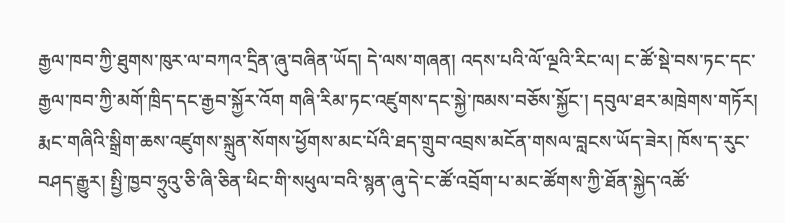རྒྱལ་ཁབ་ཀྱི་ཐུགས་ཁུར་ལ་བཀའ་དྲིན་ཞུ་བཞིན་ཡོད། དེ་ལས་གཞན། འདས་པའི་ལོ་ལྔའི་རིང་ལ། ང་ཚོ་སྡེ་བས་ཏང་དང་རྒྱལ་ཁབ་ཀྱི་མགོ་ཁྲིད་དང་རྒྱབ་སྐྱོར་འོག གཞི་རིམ་ཏང་འཛུགས་དང་སྐྱེ་ཁམས་བཅོས་སྐྱོང་། དབུལ་ཐར་མཁྲེགས་གཏོར། རྨང་གཞིའི་སྒྲིག་ཆས་འཛུགས་སྐྲུན་སོགས་ཕྱོགས་མང་པོའི་ཐད་གྲུབ་འབྲས་མངོན་གསལ་བླངས་ཡོད་ཟེར། ཁོས་ད་རུང་བཤད་རྒྱུར། སྤྱི་ཁྱབ་ཧྲུའུ་ཅི་ཞི་ཅིན་ཕིང་གི་སཕུལ་བའི་སྙན་ཞུ་དེ་ང་ཚོ་འབྲོག་པ་མང་ཚོགས་ཀྱི་ཐོན་སྐྱེད་འཚོ་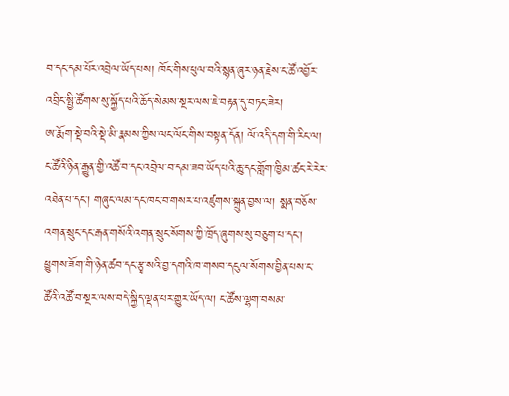བ་དང་དམ་པོར་འབྲེལ་ཡོད་པས། ཁོང་གིས་ཕུལ་བའི་སྙན་ཞུར་ཉན་རྗེས་ང་ཚོ་འབྱོར་འབྲིང་སྤྱི་ཚོགས་སུ་སྐྱོད་པའི་ཆོད་སེམས་སྔར་ལས་ཇེ་བརྟན་དུ་བཏང་ཟེར།
ཨ་རྨོག་སྡེ་བའི་སྡེ་མི་རྣམས་ཀྱིས་ལང་ལོང་གིས་བསྟན་དོན། ལོ་འདི་དག་གི་རིང་ལ། ང་ཚོའི་ཉིན་རྒྱུན་གྱི་འཚོ་བ་དང་འབྲེལ་བ་དམ་ཟབ་ཡོད་པའི་ཆུ་དང་གློག་ཁྱིམ་ཚང་རེ་རེར་འཐེན་པ་དང་། གཞུང་ལམ་དང་ཁང་བ་གསར་པ་འཛུགས་སྐྲུན་བྱས་ལ། སྨན་བཅོས་འགན་སྲུང་དང་རྒན་གསོའི་འགན་སྲུང་སོགས་ཀྱི་ཁྲོད་ཞུགས་སུ་བཅུག་པ་དང་། ཕྱུགས་ཟོག་གི་ཉེན་ཚབ་དང་རྩྭ་སའི་བྱ་དགའི་ཁ་གསབ་དངུལ་སོགས་བྱིན་པས་ང་ཚོའི་འཚོ་བ་སྔར་ལས་བདེ་སྐྱིད་ལྡན་པར་གྱུར་ཡོད་ལ། ང་ཚོས་ལྷག་བསམ་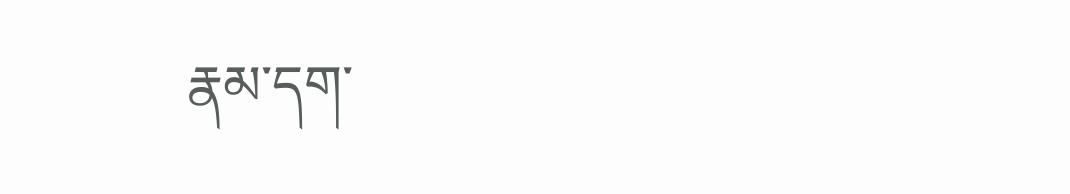རྣམ་དག་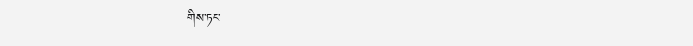གིས་ཏང་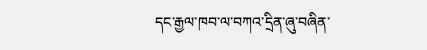དང་རྒྱལ་ཁབ་ལ་བཀའ་དྲིན་ཞུ་བཞིན་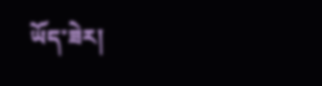ཡོད་ཟེར།